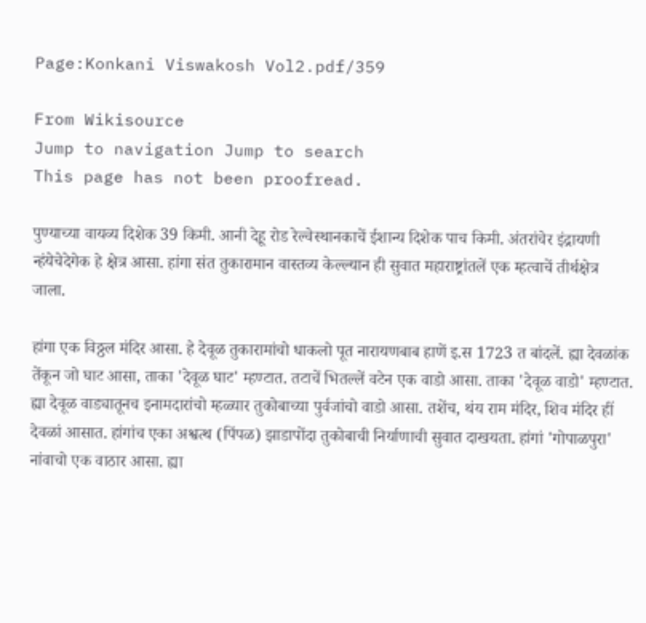Page:Konkani Viswakosh Vol2.pdf/359

From Wikisource
Jump to navigation Jump to search
This page has not been proofread.

पुण्याच्या वायव्य दिशेक 39 किमी. आनी देहू रोड रेल्वेस्थानकाचें ईशान्य दिशेक पाच किमी. अंतरांचेर इंद्रायणी न्हंयेचेदेगेक हे क्षेत्र आसा. हांगा संत तुकारामान वास्तव्य केल्ल्यान ही सुवात महाराष्ट्रांतलें एक म्हत्वाचें तीर्थक्षेत्र जाला.

हांगा एक विठ्ठल मंदिर आसा. हे देवूळ तुकारामांचो धाकलो पूत नारायणबाब हाणें इ.स 1723 त बांदलें. ह्या देवळांक तेंकून जो घाट आसा, ताका 'देवूळ घाट' म्हण्टात. तटाचें भितल्लें वटेन एक वाडो आसा. ताका 'देवूळ वाडो' म्हण्टात. ह्या देवूळ वाड्यातूनच इनामदारांचो म्हळ्यार तुकोबाच्या पुर्वजांचो वाडो आसा. तशेंच, थंय राम मंदिर, शिव मंदिर हीं देवळां आसात. हांगांच एका अश्वत्थ (पिंपळ) झाडापोंदा तुकोबाची निर्याणाची सुवात दाखयता. हांगां 'गोपाळपुरा' नांवाचो एक वाठार आसा. ह्या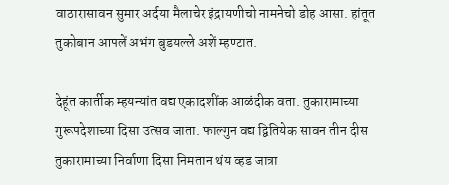वाठारासावन सुमार अर्दया मैलाचेर इंद्रायणीचो नामनेचो डोह आसा. हांतूत तुकोबान आपलें अभंग बुडयल्ले अशें म्हण्टात.

देहूंत कार्तीक म्हयन्यांत वद्य एकादशींक आळंदीक वता. तुकारामाच्या गुरूपदेशाच्या दिसा उत्सव जाता. फाल्गुन वद्य द्वितियेक सावन तीन दीस तुकारामाच्या निर्वाणा दिसा निमतान थंय व्हड जात्रा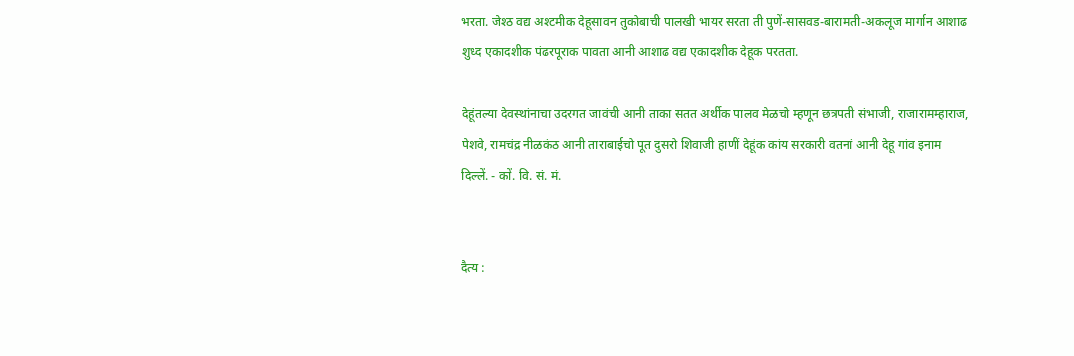भरता. जेश्ठ वद्य अश्टमीक देहूसावन तुकोबाची पालखी भायर सरता ती पुणें-सासवड-बारामती-अकलूज मार्गान आशाढ शुध्द एकादशीक पंढरपूराक पावता आनी आशाढ वद्य एकादशीक देहूक परतता.

देहूंतल्या देवस्थांनाचा उदरगत जावंची आनी ताका सतत अर्थीक पालव मेळचो म्हणून छत्रपती संभाजी, राजारामम्हाराज, पेशवे, रामचंद्र नीळकंठ आनी ताराबाईचो पूत दुसरो शिवाजी हाणीं देहूंक कांय सरकारी वतनां आनी देहू गांव इनाम दिल्लें. - कों. वि. सं. मं.


दैत्य :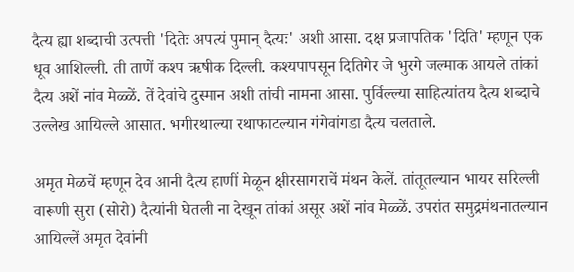दैत्य ह्या शब्दाची उत्पत्ती 'दितेः अपत्यं पुमान् दैत्यः' अशी आसा. दक्ष प्रजापतिक 'दिति' म्हणून एक धूव आशिल्ली. ती ताणें कश्प ऋषीक दिल्ली. कश्यपापसून दितिगेर जे भुरगे जल्माक आयले तांकां दैत्य अशें नांव मेळ्ळें. तें देवांचे दुस्मान अशी तांची नामना आसा. पुर्विल्ल्या साहित्यांतय दैत्य शब्दाचे उल्लेख आयिल्ले आसात. भगीरथाल्या रथाफाटल्यान गंगेवांगडा दैत्य चलताले.

अमृत मेळचें म्हणून देव आनी दैत्य हाणीं मेळून क्षीरसागराचें मंथन केलें. तांतूतल्यान भायर सरिल्ली वारूणी सुरा (सोरो) दैत्यांनी घेतली ना देखून तांकां असूर अशें नांव मेळ्ळें. उपरांत समुद्रमंथनातल्यान आयिल्लें अमृत देवांनी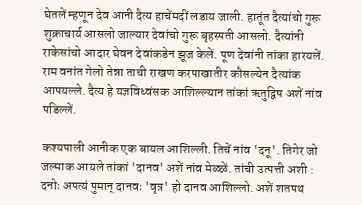घेतलें म्हणून देव आनी दैत्य हाचेंमदीं लडाय जाली. हातूंत दैत्यांचो गुरू शुक्राचार्य आसलो जाल्यार देवांचो गुरू बृहस्पती आसलो. दैत्यांनी राकेसांचो आदार घेवन देवांकडेन झूज केलें. पूण देवांनी तांका हारयलें. राम वनांत गेलो तेन्ना ताची राखण करपाखातीर कौसल्येन दैत्यांक आपयल्ले. दैत्य हे यज्ञविध्वंसक आशिल्ल्यान तांकां ऋतुद्विष अशें नांव पडिल्लें.

कश्यपाली आनीक एक बायल आशिल्ली. तिचें नांव 'दनू'. तिगेर जो जल्माक आयले तांकां 'दानव' अशें नांव मेळ्ळें. तांची उत्पत्ती अशी : दनोः अपत्यं पुमान् दानवः 'वृत्र' हो दानव आशिल्लो. अशें शतपथ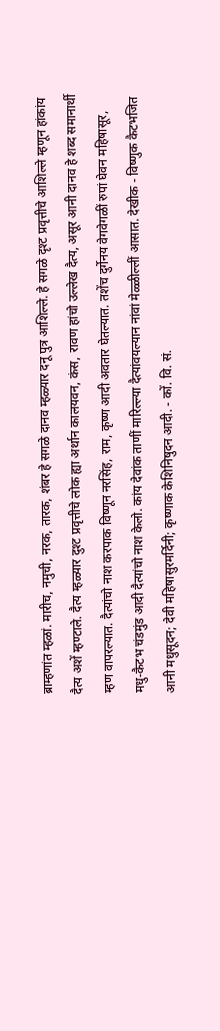ब्राम्हणांत म्हळां. मारीच, नमुची, नरक, तारक, शंबर हे सगळे दानव म्हळ्यार दनू पुत्र आशिल्ले. हे सगळे दृश्ट प्रवृत्तीचे आशिल्ले म्हणून हांकांय दैत्य अशें म्हण्टाले. दैत्य म्हळ्यार दुश्ट प्रवृत्तीचे लोक ह्या अर्थान कालयवन, कंस, रावण हांचो उल्लेख दैत्य, असूर आनी दानव हे शब्द समानार्थी म्हण वापरल्यात. दैत्यांचो नाश करपाक विष्णून नरसिंह, राम, कृष्ण आदी अवतार घेतल्यात. तशेंच दुर्गेनय वेगवेगळीं रुपां घेवन महिषासूर, मधु-कैटभ चंडमुंड आदी दैत्यांचो नाश केलो. कांय देवांक ताणीं मारिल्ल्या दैत्यांवयल्यान नांवां मेळ्ळील्लीं आसात. देखीक - विष्णुक कैटभजित आनी मधुसूदन; देवी महिषासुरमर्दिनी; कृष्णाक केशिनिषुदन आदी. - कों. वि. सं.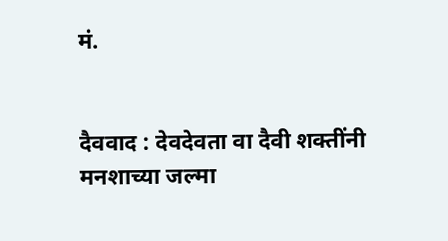मं.


दैववाद : देवदेवता वा दैवी शक्तींनी मनशाच्या जल्मा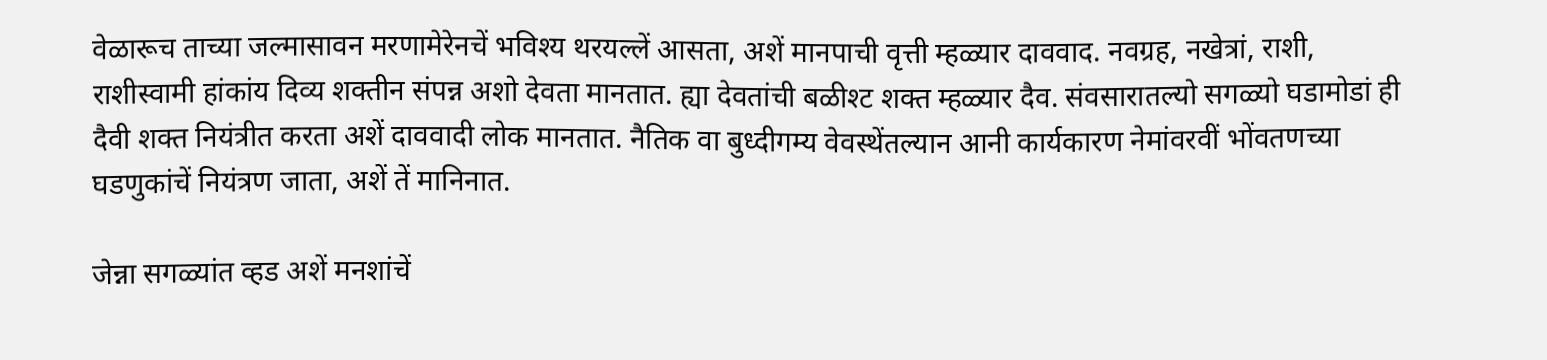वेळारूच ताच्या जल्मासावन मरणामेरेनचें भविश्य थरयल्लें आसता, अशें मानपाची वृत्ती म्हळ्यार दाववाद. नवग्रह, नखेत्रां, राशी, राशीस्वामी हांकांय दिव्य शक्तीन संपन्न अशो देवता मानतात. ह्या देवतांची बळीश्ट शक्त म्हळ्यार दैव. संवसारातल्यो सगळ्यो घडामोडां ही दैवी शक्त नियंत्रीत करता अशें दाववादी लोक मानतात. नैतिक वा बुध्दीगम्य वेवस्थेंतल्यान आनी कार्यकारण नेमांवरवीं भोंवतणच्या घडणुकांचें नियंत्रण जाता, अशें तें मानिनात.

जेन्ना सगळ्यांत व्हड अशें मनशांचें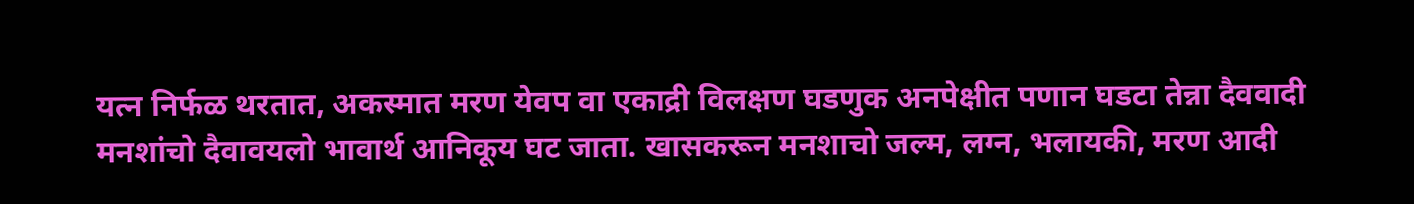यत्न निर्फळ थरतात, अकस्मात मरण येवप वा एकाद्री विलक्षण घडणुक अनपेक्षीत पणान घडटा तेन्ना दैववादी मनशांचो दैवावयलो भावार्थ आनिकूय घट जाता. खासकरून मनशाचो जल्म, लग्न, भलायकी, मरण आदी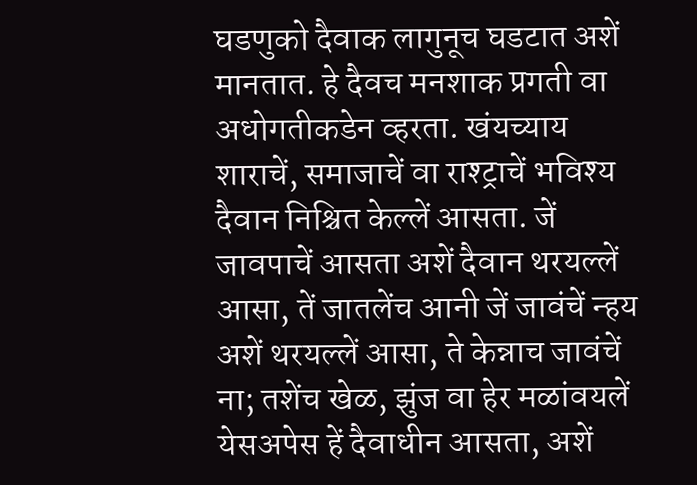घडणुको दैवाक लागुनूच घडटात अशें मानतात. हे दैवच मनशाक प्रगती वा अधोगतीकडेन व्हरता. खंयच्याय शाराचें, समाजाचें वा राश्ट्राचें भविश्य दैवान निश्चित केल्लें आसता. जें जावपाचें आसता अशें दैवान थरयल्लें आसा, तें जातलेंच आनी जें जावंचें न्हय अशें थरयल्लें आसा, ते केन्नाच जावंचें ना; तशेंच खेळ, झुंज वा हेर मळांवयलें येसअपेस हें दैवाधीन आसता, अशें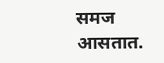समज आसतात.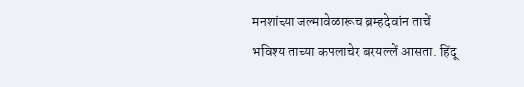मनशांच्य़ा जल्मावेळारूच ब्रम्हदेवांन ताचें भविश्य ताच्या कपलाचेर बरयल्लें आसता. हिंदू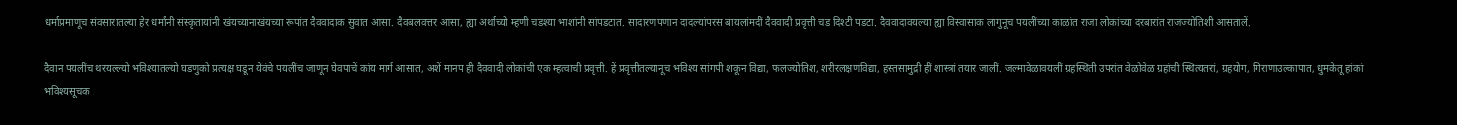धर्माप्रमाणूच संवसारातल्या हेर धर्मांनी संस्कृतायांनी खंयच्यानाखंयच्या रूपांत दैववादाक सुवात आसा. दैवबलवत्तर आसा, ह्या अर्थाच्यो म्हणी चडश्या भाशांनी सांपडटात. सादारणपणान दादल्यांपरस बायलांमदीं दैववादी प्रवृत्ती चड दिश्टी पडटा. दैववादावयल्या ह्या विस्वासाक लागुनूच पयलींच्या काळांत राजा लोकांच्या दरबारांत राजज्योतिशी आसतालें.

दैवान पयलींच थरयल्ल्यो भविश्यातल्यो घडणुको प्रत्यक्ष घडून येवंचे पयलींच जाणून घेवपाचें कांय मार्ग आसात, अशें मानप ही दैववादी लोकांची एक म्हत्वाची प्रवृत्ती. हें प्रवृत्तीतल्यानूच भविश्य सांगपी शकून विद्या, फलज्योतिश, शरीरलक्षणविद्या, हस्तसामुद्री हीं शास्त्रां तयार जालीं. जल्मावेळावयलीं ग्रहस्थिती उपरांत वेळोवेळ ग्रहांची स्थित्यतरां, ग्रहयोग, गिराणाउल्कापात, धुमकेतू हांकां भविश्यसूचक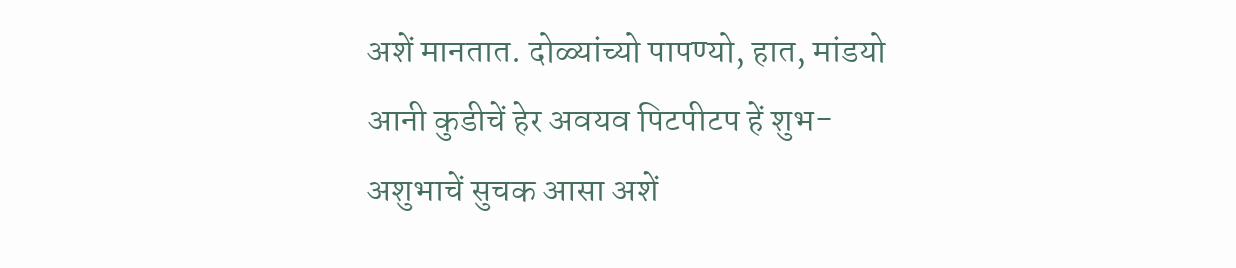अशें मानतात. दोळ्यांच्यो पापण्यो, हात, मांडयो आनी कुडीचें हेर अवयव पिटपीटप हें शुभ-अशुभाचें सुचक आसा अशें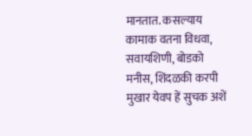मानतात. कसल्याय कामाक वतना विधवा, सवायशिणी, बोडको मनीस, शिंदळकी करपी मुखार येवप हें सुचक अशें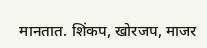मानतात. शिंकप, खोरजप, माजर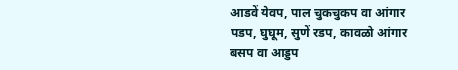आडवें येवप, पाल चुकचुकप वा आंगार पडप, घुघूम, सुणें रडप, कावळो आंगार बसप वा आड्डप